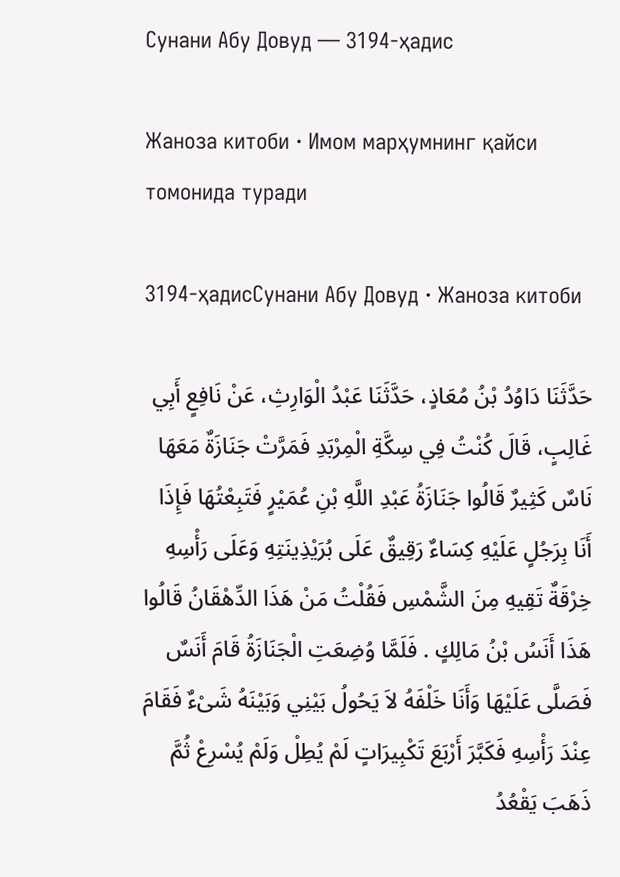Сунани Абу Довуд — 3194-ҳадис

Жаноза китоби · Имом марҳумнинг қайси томонида туради

3194-ҳадисСунани Абу Довуд · Жаноза китоби

حَدَّثَنَا دَاوُدُ بْنُ مُعَاذٍ، حَدَّثَنَا عَبْدُ الْوَارِثِ، عَنْ نَافِعٍ أَبِي غَالِبٍ، قَالَ كُنْتُ فِي سِكَّةِ الْمِرْبَدِ فَمَرَّتْ جَنَازَةٌ مَعَهَا نَاسٌ كَثِيرٌ قَالُوا جَنَازَةُ عَبْدِ اللَّهِ بْنِ عُمَيْرٍ فَتَبِعْتُهَا فَإِذَا أَنَا بِرَجُلٍ عَلَيْهِ كِسَاءٌ رَقِيقٌ عَلَى بُرَيْذِينَتِهِ وَعَلَى رَأْسِهِ خِرْقَةٌ تَقِيهِ مِنَ الشَّمْسِ فَقُلْتُ مَنْ هَذَا الدِّهْقَانُ قَالُوا هَذَا أَنَسُ بْنُ مَالِكٍ . فَلَمَّا وُضِعَتِ الْجَنَازَةُ قَامَ أَنَسٌ فَصَلَّى عَلَيْهَا وَأَنَا خَلْفَهُ لاَ يَحُولُ بَيْنِي وَبَيْنَهُ شَىْءٌ فَقَامَ عِنْدَ رَأْسِهِ فَكَبَّرَ أَرْبَعَ تَكْبِيرَاتٍ لَمْ يُطِلْ وَلَمْ يُسْرِعْ ثُمَّ ذَهَبَ يَقْعُدُ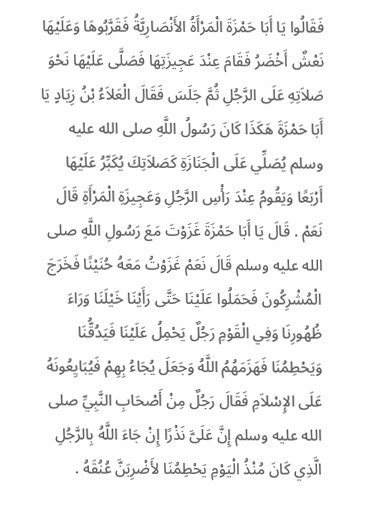فَقَالُوا يَا أَبَا حَمْزَةَ الْمَرْأَةُ الأَنْصَارِيَّةُ فَقَرَّبُوهَا وَعَلَيْهَا نَعْشٌ أَخْضَرُ فَقَامَ عِنْدَ عَجِيزَتِهَا فَصَلَّى عَلَيْهَا نَحْوَ صَلاَتِهِ عَلَى الرَّجُلِ ثُمَّ جَلَسَ فَقَالَ الْعَلاَءُ بْنُ زِيَادٍ يَا أَبَا حَمْزَةَ هَكَذَا كَانَ رَسُولُ اللَّهِ صلى الله عليه وسلم يُصَلِّي عَلَى الْجَنَازَةِ كَصَلاَتِكَ يُكَبِّرُ عَلَيْهَا أَرْبَعًا وَيَقُومُ عِنْدَ رَأْسِ الرَّجُلِ وَعَجِيزَةِ الْمَرْأَةِ قَالَ نَعَمْ . قَالَ يَا أَبَا حَمْزَةَ غَزَوْتَ مَعَ رَسُولِ اللَّهِ صلى الله عليه وسلم قَالَ نَعَمْ غَزَوْتُ مَعَهُ حُنَيْنًا فَخَرَجَ الْمُشْرِكُونَ فَحَمَلُوا عَلَيْنَا حَتَّى رَأَيْنَا خَيْلَنَا وَرَاءَ ظُهُورِنَا وَفِي الْقَوْمِ رَجُلٌ يَحْمِلُ عَلَيْنَا فَيَدُقُّنَا وَيَحْطِمُنَا فَهَزَمَهُمُ اللَّهُ وَجَعَلَ يُجَاءُ بِهِمْ فَيُبَايِعُونَهُ عَلَى الإِسْلاَمِ فَقَالَ رَجُلٌ مِنْ أَصْحَابِ النَّبِيِّ صلى الله عليه وسلم إِنَّ عَلَىَّ نَذْرًا إِنْ جَاءَ اللَّهُ بِالرَّجُلِ الَّذِي كَانَ مُنْذُ الْيَوْمِ يَحْطِمُنَا لأَضْرِبَنَّ عُنُقَهُ .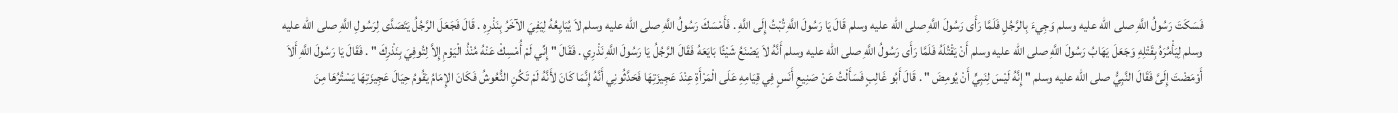فَسَكَتَ رَسُولُ اللَّهِ صلى الله عليه وسلم وَجِيءَ بِالرَّجُلِ فَلَمَّا رَأَى رَسُولَ اللَّهِ صلى الله عليه وسلم قَالَ يَا رَسُولَ اللَّهِ تُبْتُ إِلَى اللَّهِ . فَأَمْسَكَ رَسُولُ اللَّهِ صلى الله عليه وسلم لاَ يُبَايِعُهُ لِيَفِيَ الآخَرُ بِنَذْرِهِ . قَالَ فَجَعَلَ الرَّجُلُ يَتَصَدَّى لِرَسُولِ اللَّهِ صلى الله عليه وسلم لِيَأْمُرَهُ بِقَتْلِهِ وَجَعَلَ يَهَابُ رَسُولَ اللَّهِ صلى الله عليه وسلم أَنْ يَقْتُلَهُ فَلَمَّا رَأَى رَسُولُ اللَّهِ صلى الله عليه وسلم أَنَّهُ لاَ يَصْنَعُ شَيْئًا بَايَعَهُ فَقَالَ الرَّجُلُ يَا رَسُولَ اللَّهِ نَذْرِي . فَقَالَ " إِنِّي لَمْ أُمْسِكْ عَنْهُ مُنْذُ الْيَوْمِ إِلاَّ لِتُوفِيَ بِنَذْرِكَ " . فَقَالَ يَا رَسُولَ اللَّهِ أَلاَ أَوْمَضْتَ إِلَىَّ فَقَالَ النَّبِيُّ صلى الله عليه وسلم " إِنَّهُ لَيْسَ لِنَبِيٍّ أَنْ يُومِضَ " . قَالَ أَبُو غَالِبٍ فَسَأَلْتُ عَنْ صَنِيعِ أَنَسٍ فِي قِيَامِهِ عَلَى الْمَرْأَةِ عِنْدَ عَجِيزَتِهَا فَحَدَّثُونِي أَنَّهُ إِنَّمَا كَانَ لأَنَّهُ لَمْ تَكُنِ النُّعُوشُ فَكَانَ الإِمَامُ يَقُومُ حِيَالَ عَجِيزَتِهَا يَسْتُرُهَا مِنَ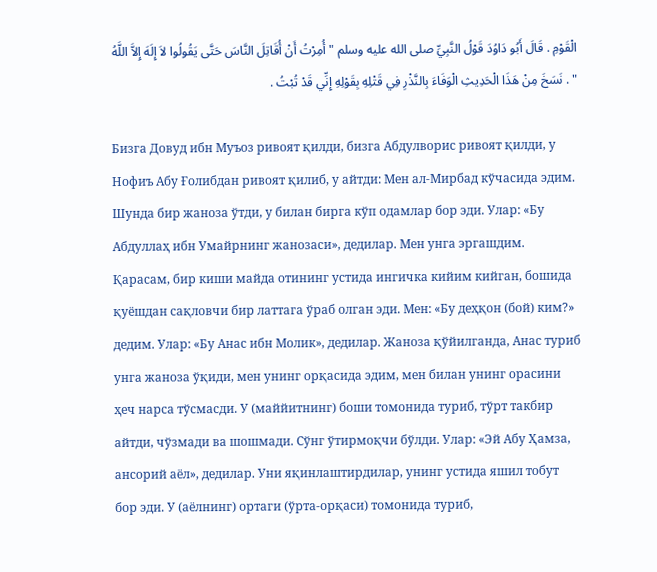الْقَوْمِ . قَالَ أَبُو دَاوُدَ قَوْلُ النَّبِيِّ صلى الله عليه وسلم " أُمِرْتُ أَنْ أُقَاتِلَ النَّاسَ حَتَّى يَقُولُوا لاَ إِلَهَ إِلاَّ اللَّهُ " . نَسَخَ مِنْ هَذَا الْحَدِيثِ الْوَفَاءَ بِالنَّذْرِ فِي قَتْلِهِ بِقَوْلِهِ إِنِّي قَدْ تُبْتُ .

Бизга Довуд ибн Муъоз ривоят қилди, бизга Абдулворис ривоят қилди, у Нофиъ Абу Ғолибдан ривоят қилиб, у айтди: Мен ал-Мирбад кўчасида эдим. Шунда бир жаноза ўтди, у билан бирга кўп одамлар бор эди. Улар: «Бу Абдуллаҳ ибн Умайрнинг жанозаси», дедилар. Мен унга эргашдим. Қарасам, бир киши майда отининг устида ингичка кийим кийган, бошида қуёшдан сақловчи бир латтага ўраб олган эди. Мен: «Бу деҳқон (бой) ким?» дедим. Улар: «Бу Анас ибн Молик», дедилар. Жаноза қўйилганда, Анас туриб унга жаноза ўқиди, мен унинг орқасида эдим, мен билан унинг орасини ҳеч нарса тўсмасди. У (маййитнинг) боши томонида туриб, тўрт такбир айтди, чўзмади ва шошмади. Сўнг ўтирмоқчи бўлди. Улар: «Эй Абу Ҳамза, ансорий аёл», дедилар. Уни яқинлаштирдилар, унинг устида яшил тобут бор эди. У (аёлнинг) ортаги (ўрта-орқаси) томонида туриб,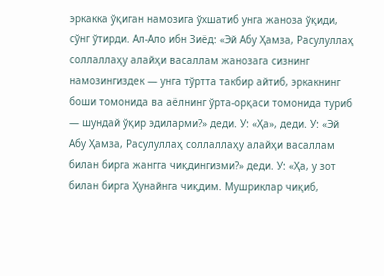эркакка ўқиган намозига ўхшатиб унга жаноза ўқиди, сўнг ўтирди. Ал-Ало ибн Зиёд: «Эй Абу Ҳамза, Расулуллаҳ соллаллаҳу алайҳи васаллам жанозага сизнинг намозингиздек — унга тўртта такбир айтиб, эркакнинг боши томонида ва аёлнинг ўрта-орқаси томонида туриб — шундай ўқир эдиларми?» деди. У: «Ҳа», деди. У: «Эй Абу Ҳамза, Расулуллаҳ соллаллаҳу алайҳи васаллам билан бирга жангга чиқдингизми?» деди. У: «Ҳа, у зот билан бирга Ҳунайнга чиқдим. Мушриклар чиқиб,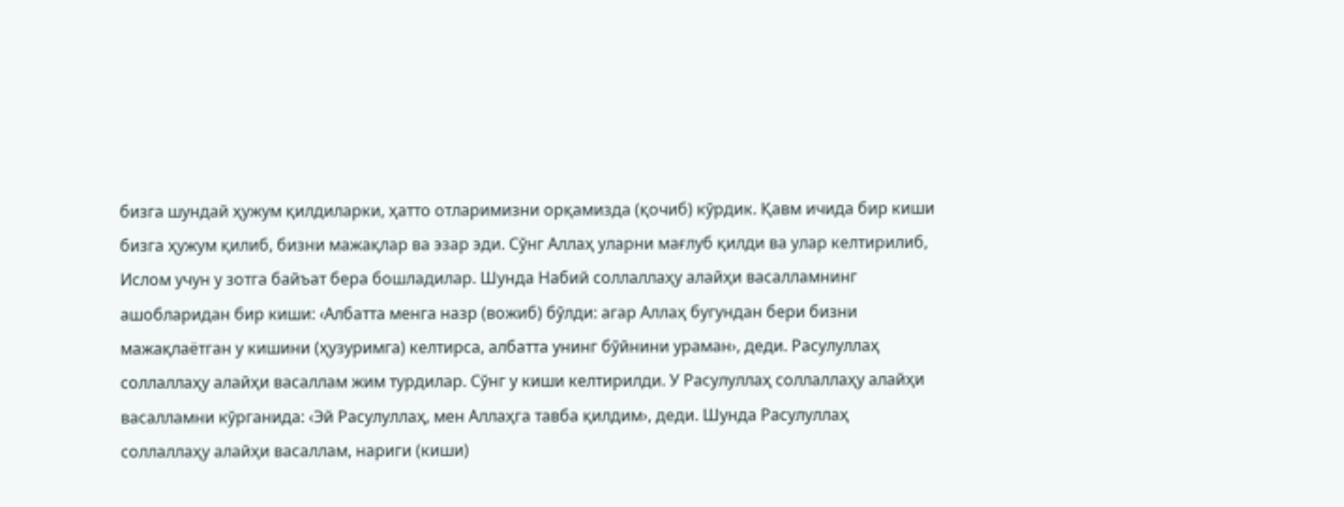бизга шундай ҳужум қилдиларки, ҳатто отларимизни орқамизда (қочиб) кўрдик. Қавм ичида бир киши бизга ҳужум қилиб, бизни мажақлар ва эзар эди. Сўнг Аллаҳ уларни мағлуб қилди ва улар келтирилиб, Ислом учун у зотга байъат бера бошладилар. Шунда Набий соллаллаҳу алайҳи васалламнинг ашобларидан бир киши: ‹Албатта менга назр (вожиб) бўлди: агар Аллаҳ бугундан бери бизни мажақлаётган у кишини (ҳузуримга) келтирса, албатта унинг бўйнини ураман›, деди. Расулуллаҳ соллаллаҳу алайҳи васаллам жим турдилар. Сўнг у киши келтирилди. У Расулуллаҳ соллаллаҳу алайҳи васалламни кўрганида: ‹Эй Расулуллаҳ, мен Аллаҳга тавба қилдим›, деди. Шунда Расулуллаҳ соллаллаҳу алайҳи васаллам, нариги (киши)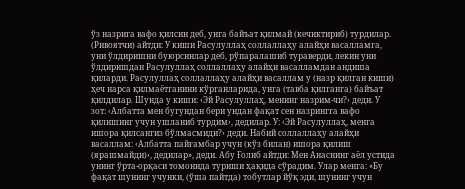ўз назрига вафо қилсин деб, унга байъат қилмай (кечиктириб) турдилар. (Ривоятчи) айтди: У киши Расулуллаҳ соллаллаҳу алайҳи васалламга, уни ўлдиришни буюрсинлар деб, рўпаралашиб тураверди, лекин уни ўлдиришдан Расулуллаҳ соллаллаҳу алайҳи васалламдан андиша қиларди. Расулуллаҳ соллаллаҳу алайҳи васаллам у (назр қилган киши) ҳеч нарса қилмаётганини кўрганларида, унга (тавба қилганга) байъат қилдилар. Шунда у киши: ‹Эй Расулуллаҳ, менинг назрим-чи?› деди. У зот: ‹Албатта мен бугундан бери ундан фақат сен назрингга вафо қилишинг учун ушланиб турдим›, дедилар. У: ‹Эй Расулуллаҳ, менга ишора қилсангиз бўлмасмиди?› деди. Набий соллаллаҳу алайҳи васаллам: ‹Албатта пайғамбар учун (кўз билан) ишора қилиш (ярашмайди)›, дедилар», деди. Абу Ғолиб айтди: Мен Анаснинг аёл устида унинг ўрта-орқаси томонида туриши ҳақида сўрадим. Улар менга: «Бу фақат шунинг учунки, (ўша пайтда) тобутлар йўқ эди, шунинг учун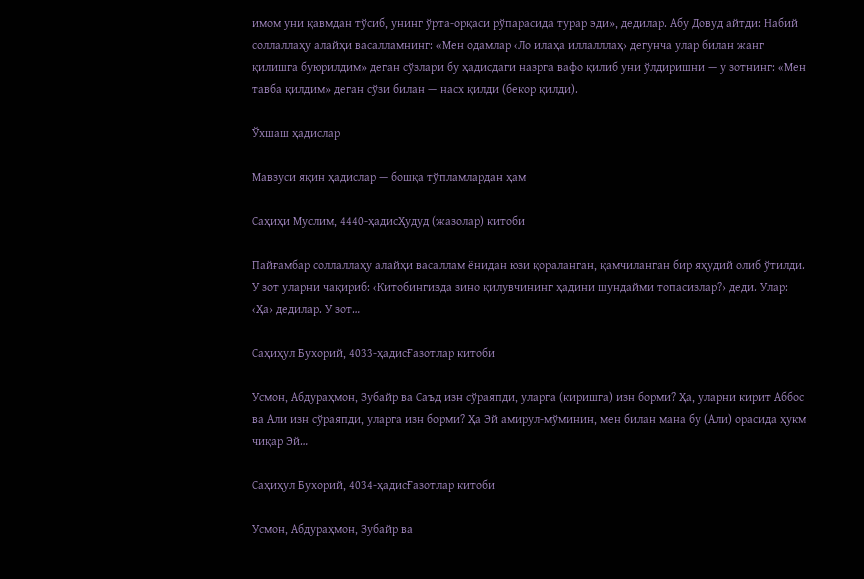имом уни қавмдан тўсиб, унинг ўрта-орқаси рўпарасида турар эди», дедилар. Абу Довуд айтди: Набий соллаллаҳу алайҳи васалламнинг: «Мен одамлар ‹Ло илаҳа иллалллаҳ› дегунча улар билан жанг қилишга буюрилдим» деган сўзлари бу ҳадисдаги назрга вафо қилиб уни ўлдиришни — у зотнинг: «Мен тавба қилдим» деган сўзи билан — насх қилди (бекор қилди).

Ўхшаш ҳадислар

Мавзуси яқин ҳадислар — бошқа тўпламлардан ҳам

Саҳиҳи Муслим, 4440-ҳадисҲудуд (жазолар) китоби

Пайғамбар соллаллаҳу алайҳи васаллам ёнидан юзи қораланган, қамчиланган бир яҳудий олиб ўтилди. У зот уларни чақириб: ‹Китобингизда зино қилувчининг ҳадини шундайми топасизлар?› деди. Улар: ‹Ҳа› дедилар. У зот…

Саҳиҳул Бухорий, 4033-ҳадисҒазотлар китоби

Усмон, Абдураҳмон, Зубайр ва Саъд изн сўраяпди, уларга (киришга) изн борми? Ҳа, уларни кирит Аббос ва Али изн сўраяпди, уларга изн борми? Ҳа Эй амирул-мўминин, мен билан мана бу (Али) орасида ҳукм чиқар Эй…

Саҳиҳул Бухорий, 4034-ҳадисҒазотлар китоби

Усмон, Абдураҳмон, Зубайр ва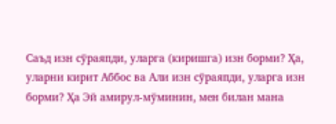Саъд изн сўраяпди, уларга (киришга) изн борми? Ҳа, уларни кирит Аббос ва Али изн сўраяпди, уларга изн борми? Ҳа Эй амирул-мўминин, мен билан мана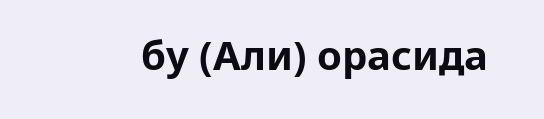бу (Али) орасида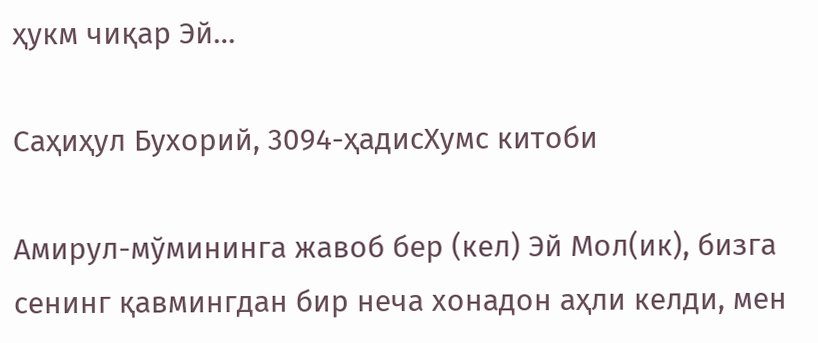ҳукм чиқар Эй…

Саҳиҳул Бухорий, 3094-ҳадисХумс китоби

Амирул-мўмининга жавоб бер (кел) Эй Мол(ик), бизга сенинг қавмингдан бир неча хонадон аҳли келди, мен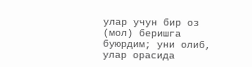улар учун бир оз (мол) беришга буюрдим; уни олиб, улар орасида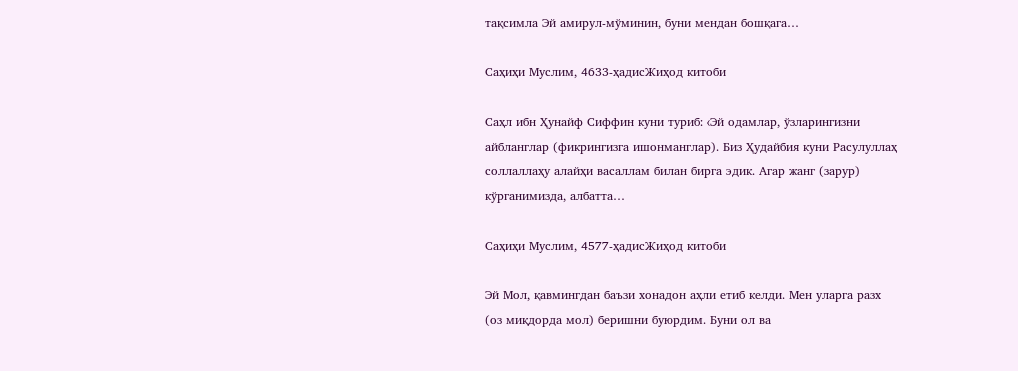тақсимла Эй амирул-мўминин, буни мендан бошқага…

Саҳиҳи Муслим, 4633-ҳадисЖиҳод китоби

Саҳл ибн Ҳунайф Сиффин куни туриб: ‹Эй одамлар, ўзларингизни айбланглар (фикрингизга ишонманглар). Биз Ҳудайбия куни Расулуллаҳ соллаллаҳу алайҳи васаллам билан бирга эдик. Агар жанг (зарур) кўрганимизда, албатта…

Саҳиҳи Муслим, 4577-ҳадисЖиҳод китоби

Эй Мол, қавмингдан баъзи хонадон аҳли етиб келди. Мен уларга разх (оз миқдорда мол) беришни буюрдим. Буни ол ва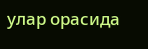улар орасида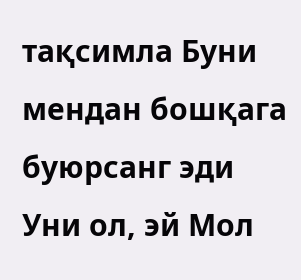тақсимла Буни мендан бошқага буюрсанг эди Уни ол, эй Мол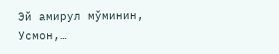Эй амирул мўминин, Усмон,…